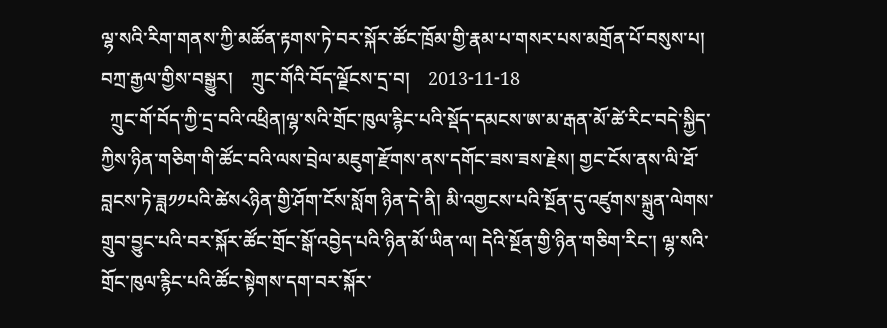ལྷ་སའི་རིག་གནས་ཀྱི་མཚོན་རྟགས་ཏེ་བར་སྐོར་ཚོང་ཁྲོམ་གྱི་རྣམ་པ་གསར་པས་མགྲོན་པོ་བསུས་པ།
བཀྲ་རྒྱལ་གྱིས་བསྒྱུར།    ཀྲུང་གོའི་བོད་ལྗོངས་དྲ་བ།    2013-11-18
  ཀྲུང་གོ་བོད་ཀྱི་དྲ་བའི་འཕྲིན།ལྷ་སའི་གྲོང་ཁུལ་རྙིང་པའི་སྡོད་དམངས་ཨ་མ་རྒན་མོ་ཚེ་རིང་བདེ་སྐྱིད་ཀྱིས་ཉིན་གཅིག་གི་ཚོང་བའི་ལས་བྲེལ་མཇུག་རྫོགས་ནས་དགོང་ཟས་ཟས་རྗེས། གྱང་ངོས་ནས་ལི་ཐོ་བླངས་ཏེ་ཟླ༡༡པའི་ཚེས༨ཉིན་གྱི་ཤོག་ངོས་སློག ཉིན་དེ་ནི། མི་འགྱངས་པའི་སྔོན་དུ་འཛུགས་སྐྲུན་ལེགས་གྲུབ་བྱུང་པའི་བར་སྐོར་ཚོང་གྲོང་སྒོ་འབྱེད་པའི་ཉིན་མོ་ཡིན་ལ། དེའི་སྔོན་གྱི་ཉིན་གཅིག་རིང་། ལྷ་སའི་གྲོང་ཁུལ་རྙིང་པའི་ཚོང་སྟེགས་དག་བར་སྐོར་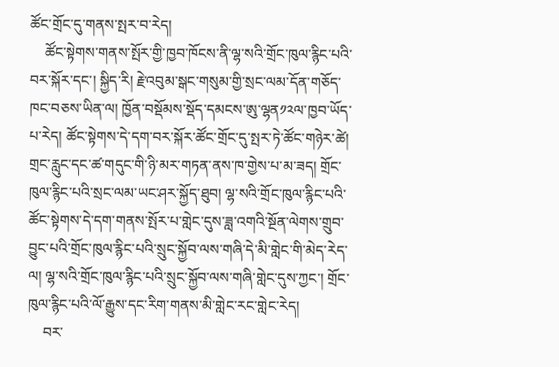ཚོང་གྲོང་དུ་གནས་སྤར་བ་རེད།
    ཚོང་སྟེགས་གནས་སྤོར་གྱི་ཁྱབ་ཁོངས་ནི་ལྷ་སའི་གྲོང་ཁུལ་རྙིང་པའི་བར་སྐོར་དང་། སྐྱིད་རི། རྗེ་འབུམ་སྒང་གསུམ་གྱི་སྲང་ལམ་དོན་གཅོད་ཁང་བཅས་ཡིན་ལ། ཁྱོན་བསྡོམས་སྡོད་དམངས་ཨུ་ལྷན༡༢ལ་ཁྱབ་ཡོད་པ་རེད། ཚོང་སྟེགས་དེ་དག་བར་སྐོར་ཚོང་གྲོང་དུ་སྤར་ཏེ་ཚོང་གཉེར་ཚེ། གྲང་རླུང་དང་ཚ་གདུང་གི་ཉི་མར་གཏན་ནས་ཁ་གྱེས་པ་མ་ཟད། གྲོང་ཁུལ་རྙིང་པའི་སྲང་ལམ་ཡང་ཤར་སྐྱོད་ཐུབ། ལྷ་སའི་གྲོང་ཁུལ་རྙིང་པའི་ཚོང་སྟེགས་དེ་དག་གནས་སྤོར་པ་གླེང་དུས་ཟླ་འགའི་སྔོན་ལེགས་གྲུབ་བྱུང་པའི་གྲོང་ཁུལ་རྙིང་པའི་སྲུང་སྐྱོབ་ལས་གཞི་དེ་མི་གླེང་གི་མེད་རེད་ལ། ལྷ་སའི་གྲོང་ཁུལ་རྙིང་པའི་སྲུང་སྐྱོབ་ལས་གཞི་གླེང་དུས་ཀྱང་། གྲོང་ཁུལ་རྙིང་པའི་ལོ་རྒྱུས་དང་རིག་གནས་མི་གླེང་རང་གླེང་རེད།
    བར་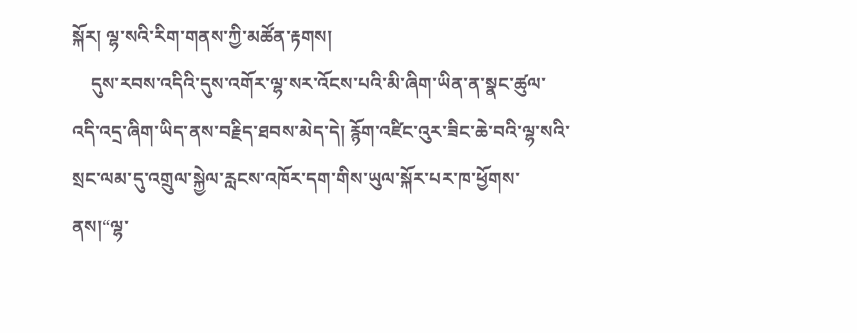སྐོར། ལྷ་སའི་རིག་གནས་ཀྱི་མཚོན་རྟགས།
    དུས་རབས་འདིའི་དུས་འགོར་ལྷ་སར་འོངས་པའི་མི་ཞིག་ཡིན་ན་སྣང་ཚུལ་འདི་འདྲ་ཞིག་ཡིད་ནས་བརྗིད་ཐབས་མེད་དེ། རྙོག་འཛིང་འུར་ཟིང་ཆེ་བའི་ལྷ་སའི་སྲང་ལམ་དུ་འགྲུལ་སྐྱེལ་རླངས་འཁོར་དག་གིས་ཡུལ་སྐོར་པར་ཁ་ཕྱོགས་ནས།“ལྷ་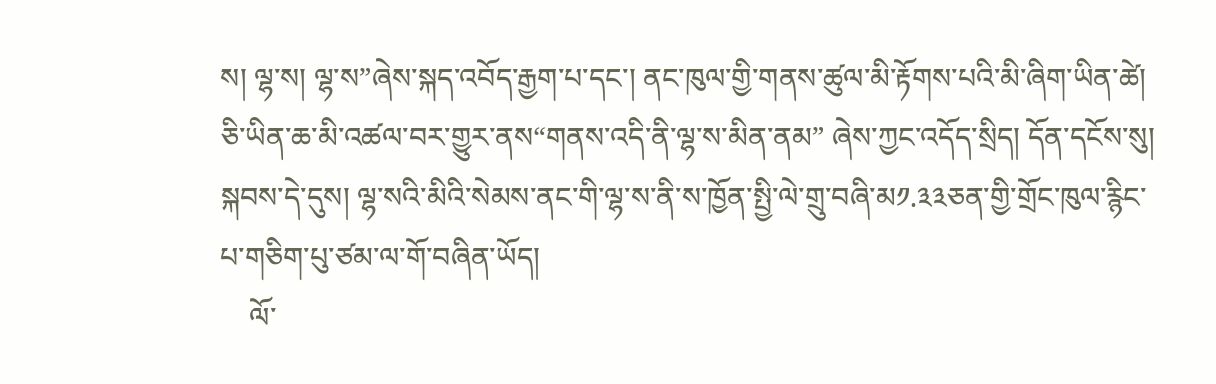ས། ལྷ་ས། ལྷ་ས”ཞེས་སྐད་འབོད་རྒྱག་པ་དང་། ནང་ཁུལ་གྱི་གནས་ཚུལ་མི་རྟོགས་པའི་མི་ཞིག་ཡིན་ཚེ། ཅི་ཡིན་ཆ་མི་འཚལ་བར་གྱུར་ནས“གནས་འདི་ནི་ལྷ་ས་མིན་ནམ” ཞེས་ཀྱང་འདོད་སྲིད། དོན་དངོས་སུ། སྐབས་དེ་དུས། ལྷ་སའི་མིའི་སེམས་ནང་གི་ལྷ་ས་ནི་ས་ཁྱོན་སྤྱི་ལེ་གྲུ་བཞི་མ༡.༣༣ཅན་གྱི་གྲོང་ཁུལ་རྙིང་པ་གཅིག་པུ་ཙམ་ལ་གོ་བཞིན་ཡོད།
    ལོ་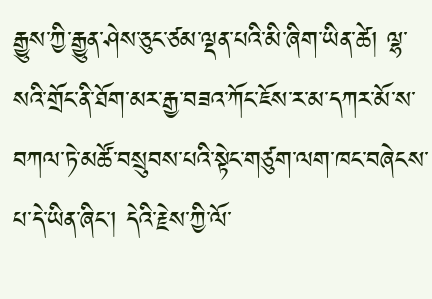རྒྱུས་ཀྱི་རྒྱུན་ཤེས་ཅུང་ཙམ་ལྡན་པའི་མི་ཞིག་ཡིན་ཚེ། ལྷ་སའི་གྲོང་ནི་ཐོག་མར་རྒྱ་བཟའ་ཀོང་ཇོས་ར་མ་དཀར་མོ་ས་བཀལ་ཏེ་མཚོ་བསྲུབས་པའི་སྟེང་གཙུག་ལག་ཁང་བཞེངས་པ་དེ་ཡིན་ཞིང་། དེའི་རྗེས་ཀྱི་ལོ་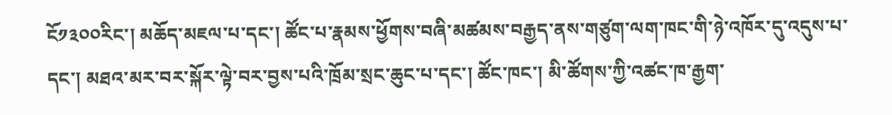ངོ༡༣༠༠རིང་། མཆོད་མཇལ་པ་དང་། ཚོང་པ་རྣམས་ཕྱོགས་བཞི་མཚམས་བརྒྱད་ནས་གཙུག་ལག་ཁང་གི་ཉེ་འཁོར་དུ་འདུས་པ་དང་། མཐའ་མར་བར་སྐོར་ལྟེ་བར་བྱས་པའི་ཁྲོམ་སྲང་ཆུང་པ་དང་། ཚོང་ཁང་། མི་ཚོགས་ཀྱི་འཚང་ཁ་རྒྱག་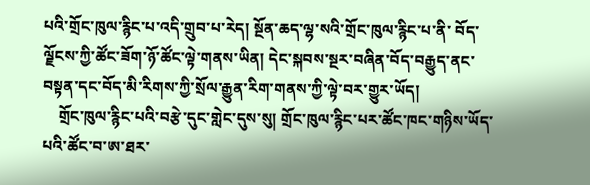པའི་གྲོང་ཁུལ་རྙིང་པ་འདི་གྲུབ་པ་རེད། སྔོན་ཆད་ལྷ་སའི་གྲོང་ཁུལ་རྙིང་པ་ནི་ བོད་ལྗོངས་ཀྱི་ཚོང་ཟོག་ཉོ་ཚོང་ལྟེ་གནས་ཡིན། དེང་སྐབས་སྔར་བཞིན་བོད་བརྒྱུད་ནང་བསྟན་དང་བོད་མི་རིགས་ཀྱི་སྲོལ་རྒྱུན་རིག་གནས་ཀྱི་ལྟེ་བར་གྱུར་ཡོད།
    གྲོང་ཁུལ་རྙིང་པའི་བརྩེ་དུང་གླེང་དུས་སུ། གྲོང་ཁུལ་རྙིང་པར་ཚོང་ཁང་གཉིས་ཡོད་པའི་ཚོང་བ་ཨ་ཐར་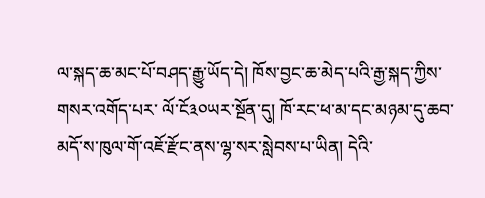ལ་སྐད་ཆ་མང་པོ་བཤད་རྒྱུ་ཡོད་དེ། ཁོས་བྱང་ཆ་མེད་པའི་རྒྱ་སྐད་ཀྱིས་གསར་འགོད་པར་ ལོ་ངོ༣༠ཡར་སྔོན་དུ། ཁོ་རང་ཕ་མ་དང་མཉམ་དུ་ཆབ་མདོ་ས་ཁུལ་གོ་འཇོ་རྫོང་ནས་ལྷ་སར་སླེབས་པ་ཡིན། དེའི་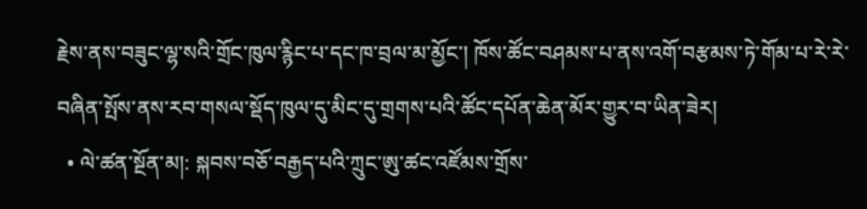རྗེས་ནས་བཟུང་ལྷ་སའི་གྲོང་ཁུལ་རྙིང་པ་དང་ཁ་བྲལ་མ་མྱོང་། ཁོས་ཚོང་བཤམས་པ་ནས་འགོ་བརྩམས་ཏེ་གོམ་པ་རེ་རེ་བཞིན་སྤོས་ནས་རབ་གསལ་སྡོད་ཁུལ་དུ་མིང་དུ་གྲགས་པའི་ཚོང་དཔོན་ཆེན་མོར་གྱུར་བ་ཡིན་ཟེར།
  • ལེ་ཚན་སྔོན་མ།: སྐབས་བཅོ་བརྒྱད་པའི་ཀྲུང་ཨུ་ཚང་འཛོམས་གྲོས་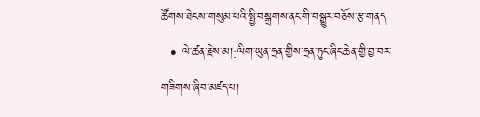ཚོགས་ཐེངས་གསུམ་པའི་སྤྱི་བསྒྲགས་ནང་གི་བསྒྱུར་བཅོས་རྩ་གནད
  • ལེ་ཚན་རྗེས་མ།:ལིག་ཡུན་ཧྲན་གྱིས་ཧྲན་ཏུང་ཞིང་ཆེན་གྱི་བྱ་བར་གཟིགས་ཞིབ་མཛད་པ།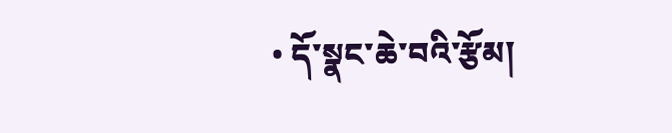• དོ་སྣང་ཆེ་བའི་རྩོམ།